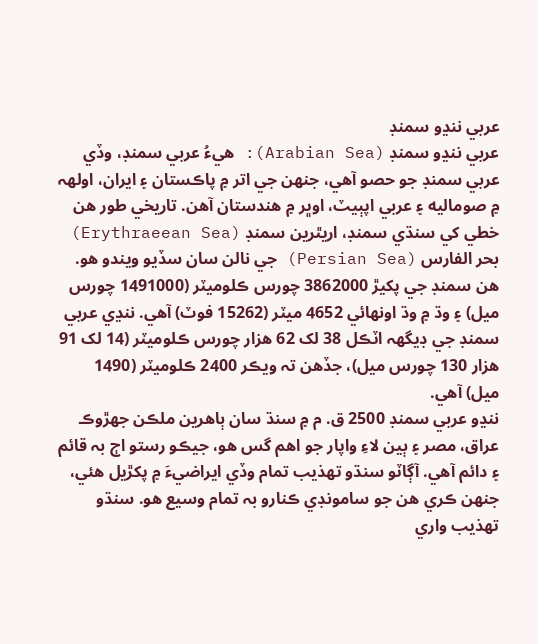عربي ننڍو سمنڊ
عربي ننڍو سمنڊ (Arabian Sea): هيءُ عربي سمنڊ، وڏي عربي سمنڊ جو حصو آهي، جنهن جي اتر ۾ پاڪستان ۽ ايران، اولھہ ۾ صوماليه ۽ عربي اپٻيٽ، اوڀر ۾ هندستان آهن. تاريخي طور هن خطي کي سنڌي سمنڊ، اريٿرين سمنڊ (Erythraeean Sea) بحر الفارس (Persian Sea) جي نالن سان سڏيو ويندو هو. هن سمنڊ جي پکيڙ 3862000 چورس ڪلوميٽر (1491000 چورس ميل) ۽ وڌ ۾ وڌ اونهائي 4652 ميٽر (15262 فوٽ) آهي. ننڍي عربي سمنڊ جي ڊيگهہ اٽڪل 38 لک 62 هزار چورس ڪلوميٽر (14 لک 91 هزار 130 چورس ميل)، جڏهن تہ ويڪر 2400 ڪلوميٽر (1490 ميل) آهي.
ننڍو عربي سمنڊ 2500 ق. م ۾ سنڌ سان ٻاهرين ملڪن جھڙوڪ عراق، مصر ۽ ٻين لاءِ واپار جو اهم گس هو، جيڪو رستو اڄ بہ قائم ۽ دائم آهي. آڳاٽو سنڌو تھذيب تمام وڏي ايراضيءَ ۾ پکڙيل هئي، جنهن ڪري هن جو سامونڊي ڪنارو بہ تمام وسيع هو. سنڌو تھذيب واري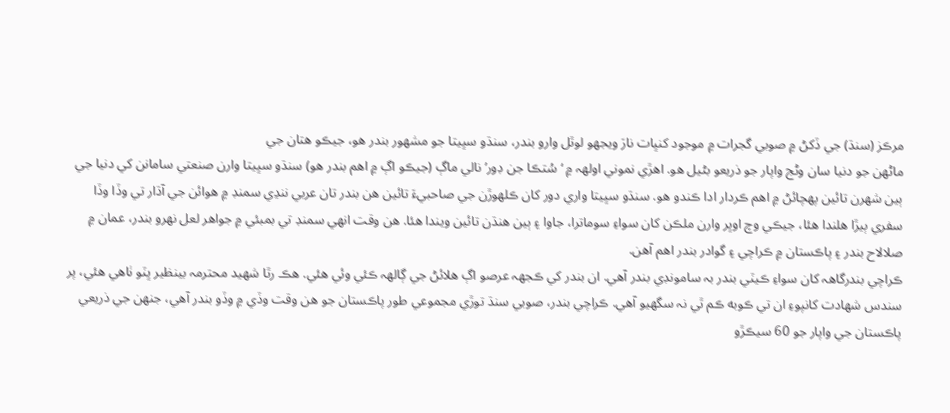مرڪز (سنڌ) جي ڏکڻ ۾ صوبي گجرات ۾ موجود کنڀات نارَ ويجهو لوٿل وارو بندر، سنڌو سڀيتا جو مشھور بندر هو، جيڪو هتان جي
ماڻهن جو دنيا سان وڻج واپار جو ذريعو بڻيل هو. اهڙي نموني اولھہ ۾ ‘سُتڪا جن ڊور’ نالي ماڳ (جيڪو اڳ ۾ اهم بندر هو) سنڌو سڀيتا وارن صنعتي سامانن کي دنيا جي ٻين شهرن تائين پهچائڻ ۾ اهم ڪردار ادا ڪندو هو. سنڌو سڀيتا واري دور کان ڪلهوڙن جي صاحبيءَ تائين هن بندر تان عربي ننڍي سمنڊ ۾ هوائن جي آڌار تي وڏا وڏا سفري ٻيڙا هلندا هئا، جيڪي وچ اوڀر وارن ملڪن کان سواءِ سوماترا، جاوا ۽ ٻين هنڌن تائين ويندا هئا. هن وقت انهي سمنڊ تي بمبئي ۾ جواهر لعل نهرو بندر، عمان ۾ صلالاح بندر ۽ پاڪستان ۾ ڪراچي ۽ گوادر بندر اهم آهن.
ڪراچي بندرگاھہ کان سواءِ ڪيٽي بندر بہ سامونڊي بندر آهي. ان بندر کي ڪجهہ عرصو اڳ هلائڻ جي ڳالھہ ڪئي وئي هئي. هڪ رٿا شھيد محترمہ بينظير ڀٽو ٺاهي هئي، پر سندس شهادت کانپوءِ ان تي ڪوبه ڪم ٿي نہ سگهيو آهي. ڪراچي بندر، صوبي سنڌ توڙي مجموعي طور پاڪستان جو هن وقت وڏي ۾ وڏو بندر آهي، جنهن جي ذريعي پاڪستان جي واپار جو 60 سيڪڙو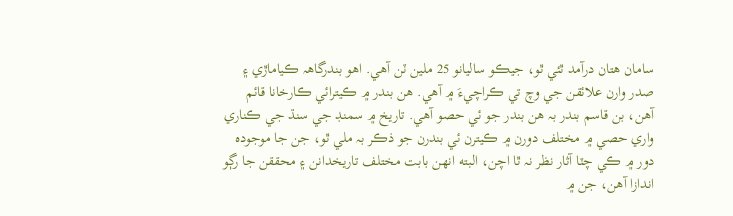سامان هتان درآمد ٿئي ٿو، جيڪو ساليانو 25 ملين ٽن آهي. اهو بندرگاھہ ڪياماڙي ۽ صدر وارن علائقن جي وچ تي ڪراچيءَ ۾ آهي. هن بندر ۾ ڪيترائي ڪارخانا قائم آهن، بن قاسم بندر بہ هن بندر جو ئي حصو آهي. تاريخ ۾ سمنڊ جي سنڌ جي ڪناري واري حصي ۾ مختلف دورن ۾ ڪيترن ئي بندرن جو ذڪر بہ ملي ٿو، جن جا موجودہ دور ۾ ڪي چٽا آثار نظر نہ ٿا اچن، البته انهن بابت مختلف تاريخدانن ۽ محققن جا رڳو اندازا آهن، جن ۾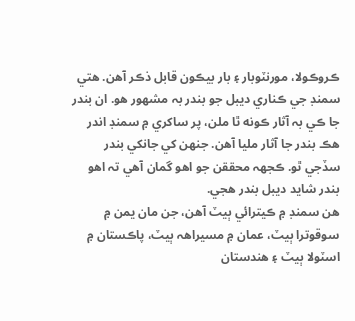ڪروڪولا، مورنٽوبار ۽ بار بيڪون قابل ذڪر آهن. هتي سمنڊ جي ڪناري ديبل جو بندر بہ مشھور هو. ان بندر جا ڪي بہ آثار ڪونه ٿا ملن، پر ساکري ۾ سمنڊ اندر هڪ بندر جا آثار مليا آهن. جنهن کي جانکي بندر سڏجي ٿو. ڪجهہ محققن جو اهو گمان آهي تہ اهو بندر شايد ديبل بندر هجي.
هن سمنڊ ۾ ڪيترائي ٻيٽ آهن، جن مان يمن ۾ سوقوترا ٻيٽ، عمان ۾ مسيراھہ ٻيٽ، پاڪستان ۾ اسٽولا ٻيٽ ۽ هندستان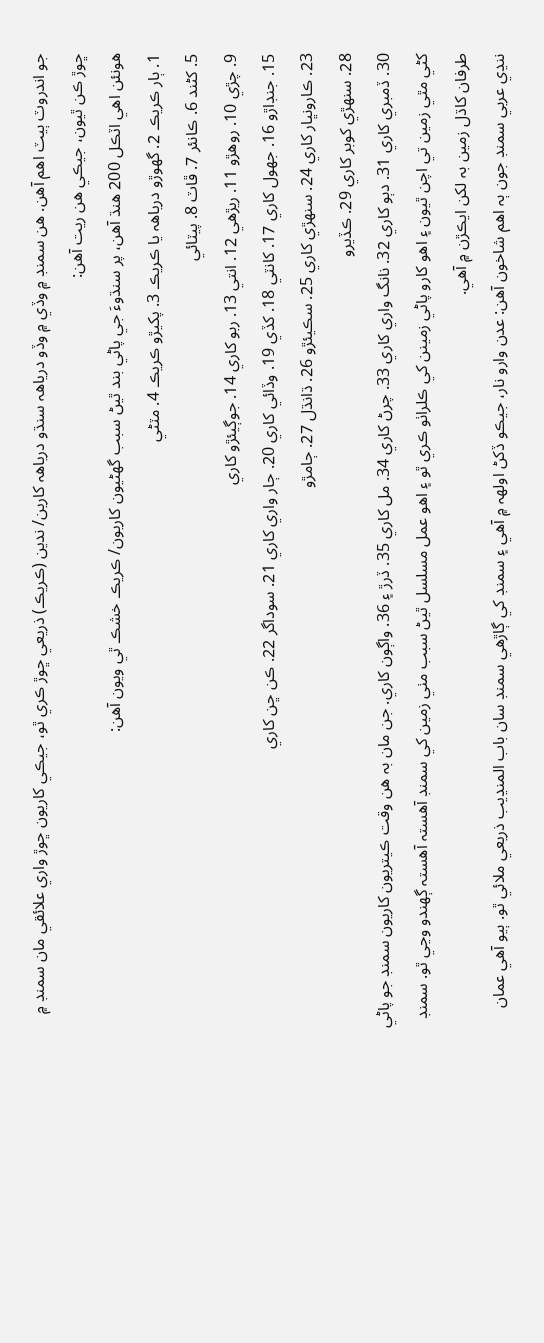جو اندروٽ ٻيٽ اهم آهن. هن سمنڊ ۾ وڏي ۾ وڏو درياھہ سنڌو درياھہ کارين/ ندين (ڪريڪ) ذريعي ڇوڙ ڪري ٿو، جيڪي کاريون ڇوڙ واري علائقي مان سمنڊ ۾ ڇوڙ ڪن ٿيون، جيڪي هن ريت آهن:
هونئن اهي اٽڪل 200 هنڌ آهن، پر سنڌوءَ جي پاڻي بند ٿيڻ سبب گهڻيون کاريون/ ڪريڪ خشڪ ٿي ويون آهن:
1. ٻار ڪريڪ 2. گهوڙو درياھہ يا ڪريڪ 3. پکيڙو ڪريڪ 4. مٽڻي
5. کڻند 6. ڪانئر 7. ڦاٽ 8. پيٽائي
9. چڙي 10. روهڙو 11. ريڙهي 12. انتي 13. ربو کاري 14. جوڳيئڙو کاري
15. جنڊاڙو 16. جهول کاري 17. کانٽي 18. کڏي 19. وڏائي کاري 20. ڄار واري کاري 21. سوداگر 22. ڪن ڇن کاري
23. ڪارونڀار کاري 24. سنهڙي کاري 25. سڪيئڙو 26. ڌانڌل 27. ڄامڙو
28. سنهڙي کوبر کاري 29. ڪڏيرو
30. ڏمبري کاري 31. دٻو کاري 32. نانگ واري کاري 33. چرڻ کاري 34. مل کاري 35. ڏرڙ ۽ 36. واڳون کاري. جن مان بہ هن وقت ڪيتريون کاريون سمنڊ جو پاڻي کڻي مٿي زمين تي اچن ٿيون ۽ اهو کارو پاڻي زمينن کي ڪلراٺو ڪري ٿو ۽ اهو عمل مسلسل ٿيڻ سبب مٺي زمين کي سمنڊ آھستہ آھستہ ڳهندو وڃي ٿو. سمنڊ طرفان کاڌل زمين بہ لکن ايڪڙن ۾ آهي.
ننڍي عربي سمنڊ جون ٻہ اهم شاخون آهن: عدن وارو نار، جيڪو ڏکڻ اولھہ ۾ آهي ۽ سمنڊ کي ڳاڙهي سمنڊ سان باب المنڍيب ذريعي ملائي ٿو. ٻيو آهي عمان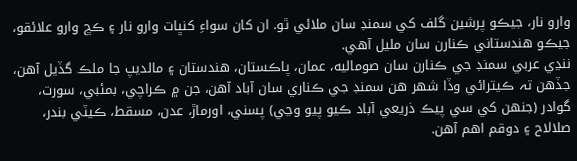وارو نار، جيڪو پرشين گلف کي سمنڊ سان ملائي ٿو. ان کان سواءِ کنڀات وارو نار ۽ ڪڇ وارو علائقو، جيڪو هندستاني ڪنارن سان مليل آهي.
ننڍي عربي سمنڊ جي ڪنارن سان صوماليه، عمان، پاڪستان، هندستان ۽ مالديپ جا ملڪ گڏيل آهن، جڏهن تہ ڪيترائي وڏا شھر هن سمنڊ جي ڪناري سان آباد آهن، جن ۾ ڪراچي، بمئبي، سورت، گوادر (جنهن کي سي پيڪ ذريعي آباد ڪيو پيو وڃي) پسني، اورماڙ، عدن، مسقط، ڪيٽي بندر، صلالاح ۽ دوقم اهم آهن.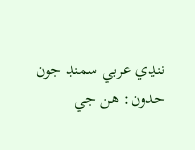ننڍي عربي سمنڊ جون حدون: هن جي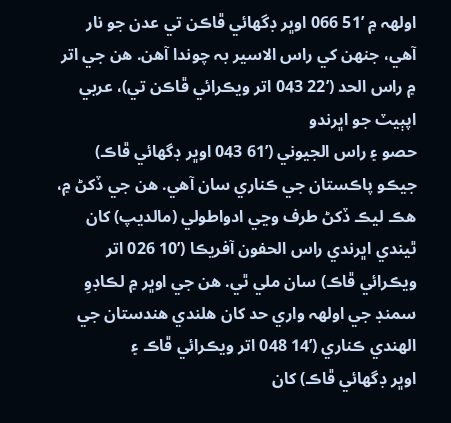اولھہ ۾ ’51 066 اوڀر ڊگهائي ڦاڪن تي عدن جو نار آهي، جنهن کي راس الاسير بہ چوندا آهن. هن جي اتر ۾ راس الحد (’22 043 اتر ويڪرائي ڦاڪن تي)، عربي اپٻيٽ جو اڀرندو
حصو ۽ راس الجيوني (’61 043 اوڀر ڊگهائي ڦاڪ) جيڪو پاڪستان جي ڪناري سان آهي. هن جي ڏکڻ ۾، هڪ ليڪ ڏکڻ طرف وڃي ادواطولي (مالديپ) کان ٿيندي اڀرندي راس الحفون آفريڪا (’10 026 اتر ويڪرائي ڦاڪ) سان ملي ٿي. هن جي اوڀر ۾ لڪاڊوِ سمنڊ جي اولھہ واري حد کان هلندي هندستان جي الهندي ڪناري (’14 048 اتر ويڪرائي ڦاڪ ۽
اوڀر ڊگهائي ڦاڪ) کان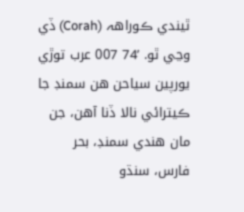ٿيندي ڪوراھہ (Corah) ڏي وڃي ٿو. ’74 007 عرب توڙي يورپين سياحن هن سمنڊ جا ڪيترائي نالا ڏنا آهن، جن مان هندي سمنڊ، بحر فارس، سنڌو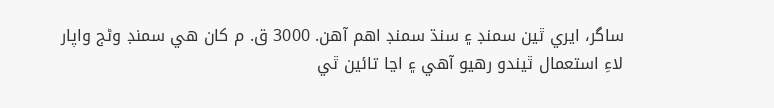ساگر، ايري ٿين سمنڊ ۽ سنڌ سمنڊ اهم آهن. 3000 ق. م کان هي سمنڊ وڻج واپار لاءِ استعمال ٿيندو رهيو آهي ۽ اڃا تائين ٿي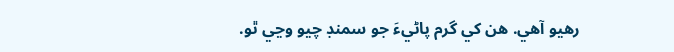رهيو آهي. هن کي گرم پاڻيءَ جو سمنڊ چيو وڃي ٿو.